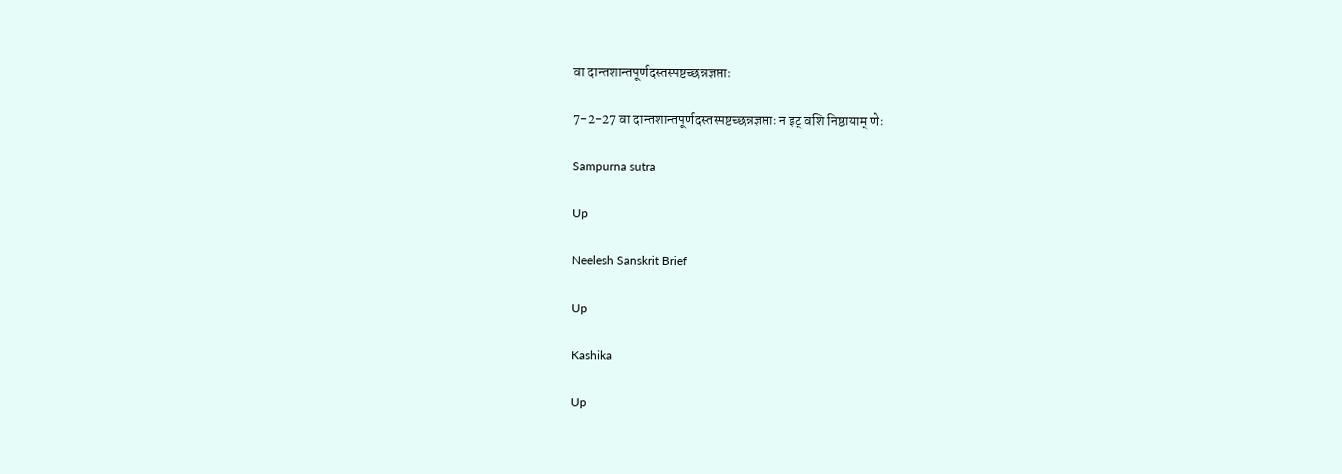वा दान्तशान्तपूर्णदस्तस्पष्टच्छन्नज्ञप्ताः

7-2-27 वा दान्तशान्तपूर्णदस्तस्पष्टच्छन्नज्ञप्ताः न इट् वशि निष्ठायाम् णेः

Sampurna sutra

Up

Neelesh Sanskrit Brief

Up

Kashika

Up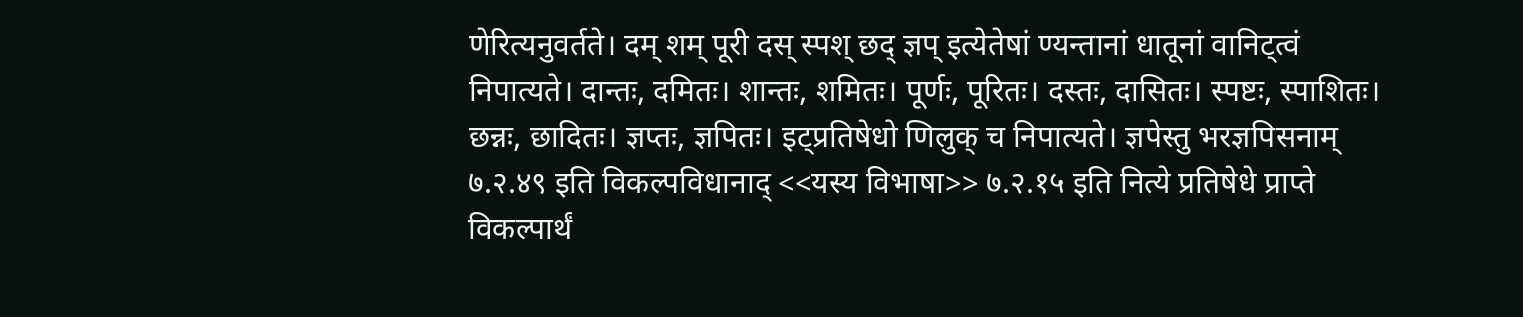णेरित्यनुवर्तते। दम् शम् पूरी दस् स्पश् छद् ज्ञप् इत्येतेषां ण्यन्तानां धातूनां वानिट्त्वं निपात्यते। दान्तः, दमितः। शान्तः, शमितः। पूर्णः, पूरितः। दस्तः, दासितः। स्पष्टः, स्पाशितः। छन्नः, छादितः। ज्ञप्तः, ज्ञपितः। इट्प्रतिषेधो णिलुक् च निपात्यते। ज्ञपेस्तु भरज्ञपिसनाम् ७.२.४९ इति विकल्पविधानाद् <<यस्य विभाषा>> ७.२.१५ इति नित्ये प्रतिषेधे प्राप्ते विकल्पार्थं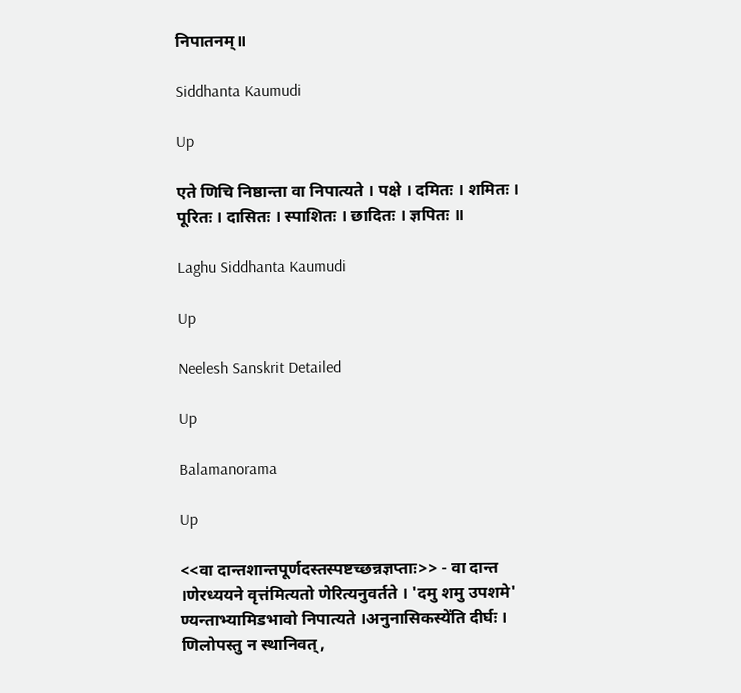निपातनम्॥

Siddhanta Kaumudi

Up

एते णिचि निष्ठान्ता वा निपात्यते । पक्षे । दमितः । शमितः । पूरितः । दासितः । स्पाशितः । छादितः । ज्ञपितः ॥

Laghu Siddhanta Kaumudi

Up

Neelesh Sanskrit Detailed

Up

Balamanorama

Up

<<वा दान्तशान्तपूर्णदस्तस्पष्टच्छन्नज्ञप्ताः>> - वा दान्त ।णेरध्ययने वृत्त॑मित्यतो णेरित्यनुवर्तते । 'दमु शमु उपशमे' ण्यन्ताभ्यामिडभावो निपात्यते ।अनुनासिकस्ये॑ति दीर्घः । णिलोपस्तु न स्थानिवत्,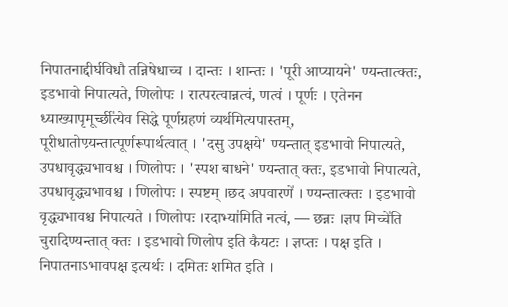निपातनाद्दीर्घविधौ तन्निषेधाच्च । दान्तः । शान्तः । 'पूरी आप्यायने' ण्यन्तात्क्तः, इडभावो निपात्यते, णिलोपः । रात्परत्वान्नत्वं, णत्वं । पूर्णः । एतेनन ध्याख्यापृमूर्च्छी॑त्येव सिद्धे पूर्णग्रहणं व्यर्थमित्यपास्तम्, पूरीधातोण्र्यन्तात्पूर्णरूपार्थत्वात् । 'दसु उपक्षये' ण्यन्तात् इडभावो निपात्यते, उपधावृद्ध्यभावश्च । णिलोपः । 'स्पश बाधने' ण्यन्तात् क्तः, इडभावो निपात्यते, उपधावृद्ध्यभावश्च । णिलोपः । स्पष्टम् ।छद अपवारणे॑ । ण्यन्तात्क्तः । इडभावो वृद्ध्यभावश्च निपात्यते । णिलोपः ।रदाभ्या॑मिति नत्वं, — छन्नः ।ज्ञप मिच्चे॑ति चुरादिण्यन्तात् क्तः । इडभावो णिलोप इति कैयटः । ज्ञप्तः । पक्ष इति । निपातनाऽभावपक्ष इत्यर्थः । दमितः शमित इति ।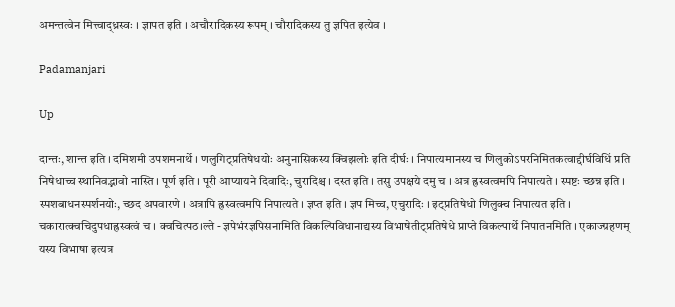अमन्तत्वेन मित्त्वाद्ध्रस्वः । ज्ञापत इति । अचौरादिकस्य रूपम् । चौरादिकस्य तु ज्ञपित इत्येव ।

Padamanjari

Up

दान्तः, शान्त इति । दमिशमी उपशमनार्थे । णलुगिट्प्रतिषेधयोः अनुनासिकस्य क्विझलोः इति दीर्घः । निपात्यमानस्य च णिलुकोऽपरनिमितकत्वाद्दीर्घविधिं प्रति निषेधाच्च स्थानिवद्भावो नास्ति । पूर्ण इति । पूरी आप्यायने दिवादिः, चुरादिश्च । दस्त इति । तसु उपक्षये दमु च । अत्र ह्रस्वत्वमपि निपात्यते । स्पष्टः च्छन्न इति । स्पशबाधनस्पर्शनयोः, च्छद अपवारणे । अत्रापि ह्रस्वत्वमपि निपात्यते । ज्ञप्त इति । ज्ञप मिच्च, एचुरादिः । इट्प्रतिषेधो णिलुक्च निपात्यत इति । चकारात्क्वचिदुपधाह्रस्वत्वं च । क्वचित्पठ।ल्ते - ज्ञपेभंरज्ञपिसनामिति विकल्पिविधानाद्यस्य विभाषेतीट्प्रतिषेधे प्राप्ते विकल्पार्थे निपातनमिति । एकाज्ग्रहणम् यस्य विभाषा इत्यत्र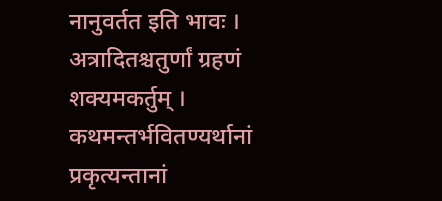नानुवर्तत इति भावः । अत्रादितश्चतुर्णां ग्रहणं शक्यमकर्तुम् । कथमन्तर्भवितण्यर्थानां प्रकृत्यन्तानां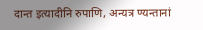दान्त इत्यादीनि रुपाणि, अन्यत्र ण्यन्तानां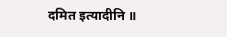दमित इत्यादीनि ॥